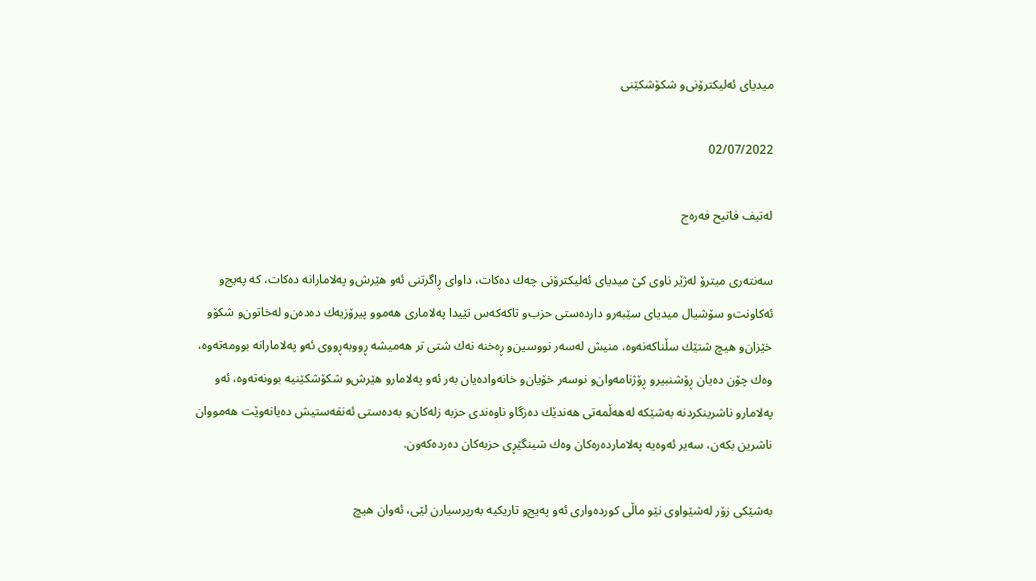میدیای ئه‌لیكترۆنی‌و شكۆشكێنی

02/07/2022

له‌تیف فاتیح فه‌ره‌ج

سه‌نته‌ری میترۆ له‌ژێر ناوی كێ‌ میدیای ئه‌لیكترۆنی چه‌ك ده‌كات، داوای ڕاگرتنی ئه‌و هێرش‌و په‌لامارانه‌ ده‌كات، كه‌ په‌یج‌و ئه‌كاونت‌و سۆشیال میدیای سێبه‌رو دارده‌ستی حزب‌و تاكه‌كه‌س تێیدا په‌لاماری هه‌موو پیرۆزیه‌ك ده‌ده‌ن‌و له‌خاتون‌و شكۆو خێزان‌و هیچ شتێك سڵناكه‌نه‌وه‌، منیش له‌سه‌ر نووسین‌و ڕه‌خنه‌ نه‌ك شتی تر هه‌میشه‌ ڕووبه‌ڕووی ئه‌و په‌لامارانه‌ بوومه‌ته‌وه‌، وه‌ك چۆن ده‌یان ڕۆشنبیرو ڕۆژنامه‌وان‌و نوسه‌ر خۆیان‌و خانه‌واده‌یان به‌ر ئه‌و په‌لامارو هێرش‌و شكۆشكێنیه‌ بوونه‌ته‌وه‌، ئه‌و په‌لامارو ناشرینكردنه‌ به‌شێكه‌ له‌هه‌ڵمه‌تی هه‌ندێك ده‌زگاو ناوه‌ندی حزبه‌ زله‌كان‌و به‌ده‌ستی ئه‌نقه‌ستیش ده‌یانه‌وێت هه‌مووان ناشرین بكه‌ن، سه‌یر ئه‌وه‌یه‌ په‌لامارده‌ره‌كان وه‌ك شینگێڕی حزبه‌كان ده‌رده‌كه‌ون.

به‌شێكی زۆر له‌شێواوی نێو ماڵی كورده‌واری ئه‌و په‌یج‌و تاریكیه‌ به‌رپرسیارن لێی، ئه‌وان هیچ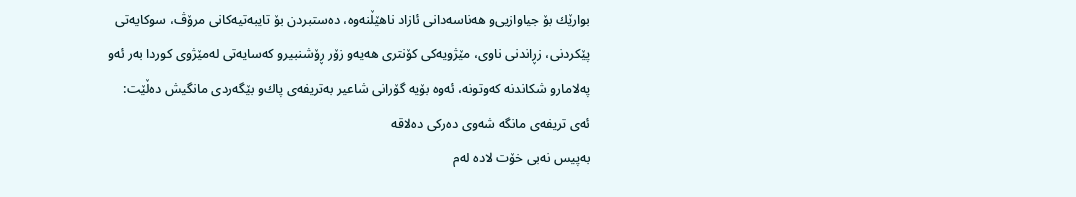بوارێك بۆ جیاوازیی‌و هه‌ناسه‌دانی ئازاد ناهێڵنه‌وه‌، ده‌ستبردن بۆ تایبه‌تیه‌كانی مرۆڤ، سوكایه‌تی پێكردنی، زڕاندنی ناوی، مێژویه‌كی كۆنتری هه‌یه‌و زۆر ڕۆشنبیرو كه‌سایه‌تی له‌مێژوی كوردا به‌ر ئه‌و په‌لامارو شكاندنه‌ كه‌وتونه‌، ئه‌وه‌ بۆیه‌ گۆرانی شاعیر به‌تریفه‌ی پاك‌و بێگه‌ردی مانگیش ده‌ڵێت:
ئه‌ی تریفه‌ی مانگه‌ شه‌وی ده‌ركی ده‌لاقه‌
به‌پیس نه‌بی خۆت لاده‌ له‌م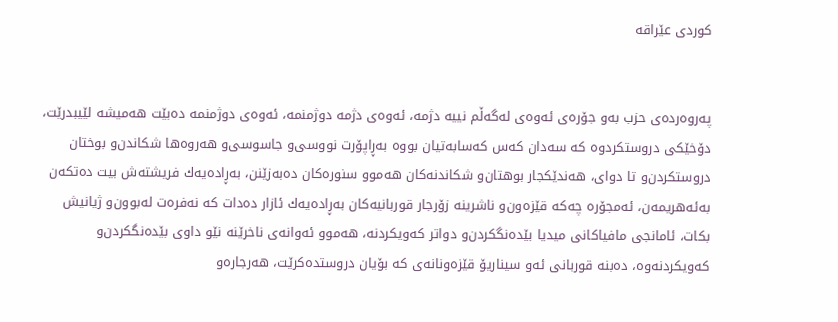كوردی عێراقه‌


په‌روه‌رده‌ی حزب به‌و جۆره‌ی ئه‌وه‌ی له‌گه‌ڵم نییه‌ دژمه‌، ئه‌وه‌ی دژمه‌ دوژمنمه‌، ئه‌وه‌ی دوژمنمه‌ ده‌بێت هه‌میشه‌ لێیبدرێت، دۆخێكی دروستكردوه‌ كه‌ سه‌دان كه‌س كه‌سابه‌تیان بووه‌ به‌ڕاپۆرت نووسی‌و جاسوسی‌و هه‌روه‌ها شكاندن‌و بوختان دروستكردن‌و تا دوای، هه‌ندێكجار بوهتان‌و شكاندنه‌كان هه‌موو سنوره‌كان ده‌به‌زێنن، به‌ڕاده‌یه‌ك فریشته‌ش بیت ده‌تكه‌ن به‌ئه‌هریمه‌ن، ئه‌مجۆره‌ چه‌كه‌ قێزه‌ون‌و ناشرینه‌ زۆرجار قوربانیه‌كان به‌ڕاده‌یه‌ك ئازار ده‌دات كه‌ نه‌فره‌ت له‌بوون‌و ژیانیش بكات، ئامانجی مافیاكانی میدیا بێده‌نگكردن‌و دواتر كه‌ویكردنه‌، هه‌موو ئه‌وانه‌ی ناخرێنه‌ نێو داوی بێده‌نگكردن‌و كه‌ویكردنه‌وه‌، ده‌بنه‌ قوربانی ئه‌و سیناریۆ قێزه‌ونانه‌ی كه‌ بۆیان دروستده‌كرێت، هه‌رجاره‌و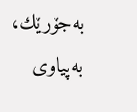به‌جۆرێك، به‌پیاوی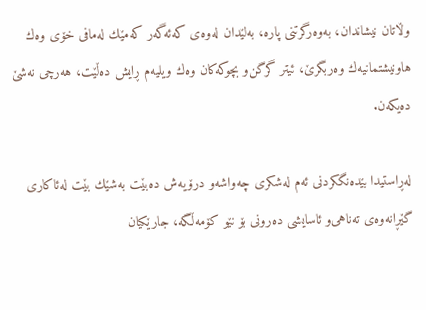وڵاتان نیشاندان، به‌وه‌رگرتنی پاره‌، به‌لێدان له‌وه‌ی كه‌ئه‌گه‌ر كه‌مێك له‌مافی خۆی وه‌ك هاونیشتمانیه‌ك وه‌ربگرێ‌، ئیتر گرگن‌و بچوكه‌كان وه‌ك ویلیه‌م ڕایش ده‌ڵێت، هه‌رچی نه‌شێ‌ ده‌یكه‌ن.

له‌ڕاستیدا بێده‌نگكردنی ئه‌م له‌شكری چه‌واشه‌و درۆیه‌ش ده‌بێت به‌شێك بێت له‌ئاكاری گێڕانه‌وه‌ی ته‌ناهی‌و ئاسایشی ده‌رونی بۆ نێو كۆمه‌ڵگه‌، جارێكیان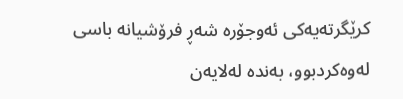كرێگرته‌یه‌كی ئه‌وجۆره‌ شه‌ڕ فرۆشیانه‌ باسی له‌وه‌كردبوو، به‌نده‌ له‌لایه‌ن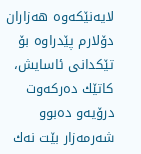لایه‌نێكه‌وه‌ هه‌زاران دۆلارم پێدراوه‌ بۆ تێكدانی ئاسایش، كاتێك ده‌ركه‌وت درۆیه‌و ده‌بوو شه‌رمه‌زار بێت نه‌ك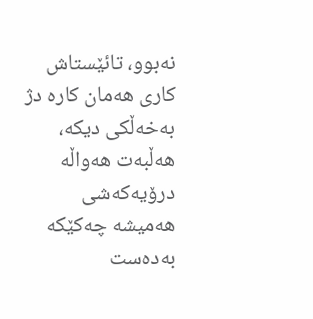نه‌بوو، تائێستاش كاری هه‌مان كاره‌ دژ به‌خه‌ڵكی دیكه‌، هه‌ڵبه‌ت هه‌واڵه‌ درۆیه‌كه‌شی هه‌میشه‌ چه‌كێكه‌ به‌ده‌ست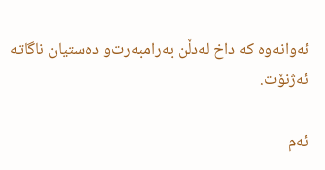ئه‌وانه‌وه‌ كه‌ داخ له‌دڵن به‌رامبه‌رت‌و ده‌ستیان ناگاته‌ ئه‌ژنۆت.

ئەم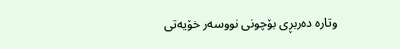وتارە دەربڕی بۆچونی نووسەر خۆیەتی